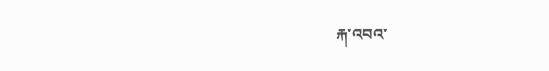རྐ་འབའ་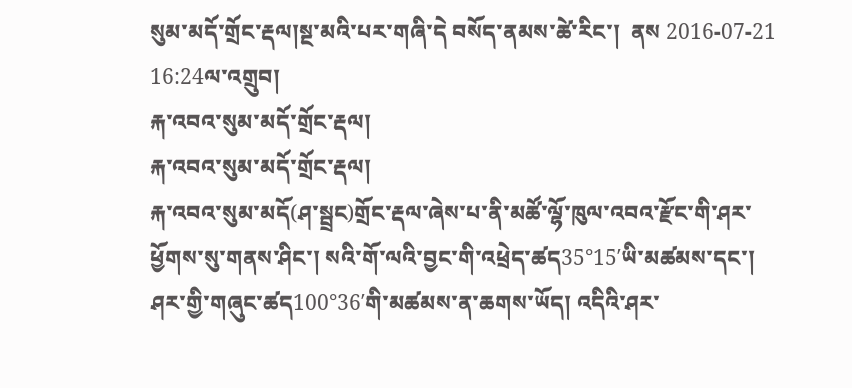སུམ་མདོ་གྲོང་རྡལ།སྔ་མའི་པར་གཞི་དེ བསོད་ནམས་ཚེ་རིང་།  ནས 2016-07-21 16:24ལ་འགྲུབ།
རྐ་འབའ་སུམ་མདོ་གྲོང་རྡལ།
རྐ་འབའ་སུམ་མདོ་གྲོང་རྡལ།
རྐ་འབའ་སུམ་མདོ(ཤ་སྦྲང)གྲོང་རྡལ་ཞེས་པ་ནི་མཚོ་ལྷོ་ཁུལ་འབའ་རྫོང་གི་ཤར་ཕྱོགས་སུ་གནས་ཤིང་། སའི་གོ་ལའི་བྱང་གི་འཕྲེད་ཚད35°15′ཡི་མཚམས་དང་། ཤར་གྱི་གཞུང་ཚད100°36′གི་མཚམས་ན་ཆགས་ཡོད། འདིའི་ཤར་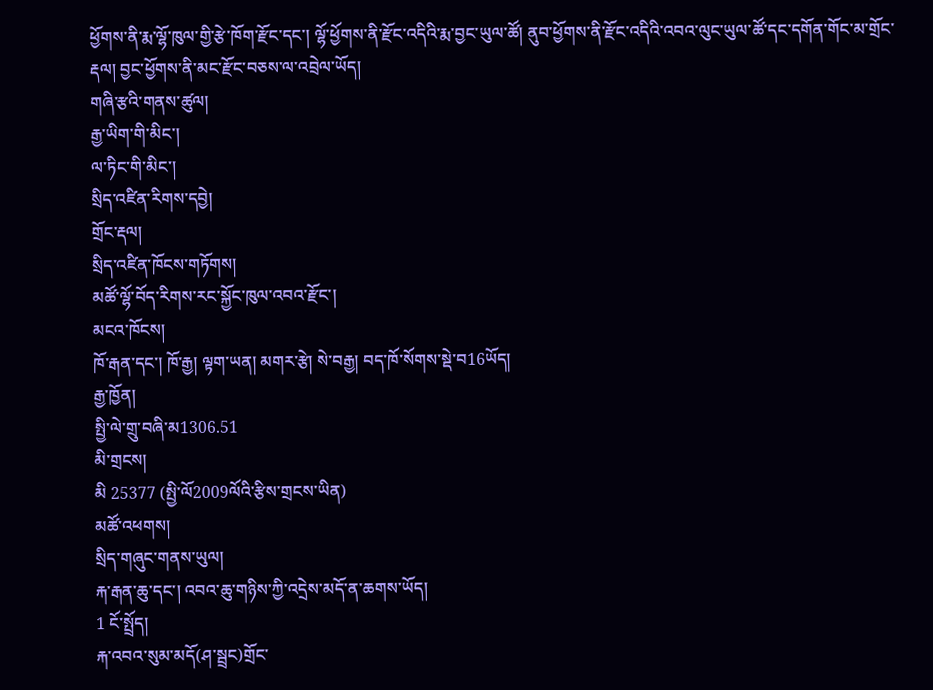ཕྱོགས་ནི་རྨ་ལྷོ་ཁུལ་གྱི་རྩེ་ཁོག་རྫོང་དང་། ལྷོ་ཕྱོགས་ནི་རྫོང་འདིའི་རྨ་བྱང་ཡུལ་ཚོ། ནུབ་ཕྱོགས་ནི་རྫོང་འདིའི་འབའ་ལུང་ཡུལ་ཚོ་དང་དགོན་གོང་མ་གྲོང་རྡལ། བྱང་ཕྱོགས་ནི་མང་རྫོང་བཅས་ལ་འབྲེལ་ཡོད།
གཞི་རྩའི་གནས་ཚུལ།
རྒྱ་ཡིག་གི་མིང་།
ལ་ཏིང་གི་མིང་།
སྲིད་འཛིན་རིགས་དབྱེ།
གྲོང་རྡལ།
སྲིད་འཛིན་ཁོངས་གཏོགས།
མཚོ་ལྷོ་བོད་རིགས་རང་སྐྱོང་ཁུལ་འབའ་རྫོང་།
མངའ་ཁོངས།
ཁོ་རྒན་དང་། ཁོ་རྒྱ། ལྟག་ཡན། མགར་རྩེ། སེ་བརྒྱ། བད་ཁོ་སོགས་སྡེ་བ16ཡོད།
རྒྱ་ཁྱོན།
སྤྱི་ལེ་གྲུ་བཞི་མ1306.51
མི་གྲངས།
མི 25377 (སྤྱི་ལོ2009ལོའི་རྩིས་གྲངས་ཡིན)
མཚོ་འཕགས།
སྲིད་གཞུང་གནས་ཡུལ།
རྐ་རྒན་ཆུ་དང་། འབའ་ཆུ་གཉིས་ཀྱི་འདྲེས་མདོ་ན་ཆགས་ཡོད།
1 ངོ་སྤྲོད།
རྐ་འབའ་སུམ་མདོ(ཤ་སྦྲང)གྲོང་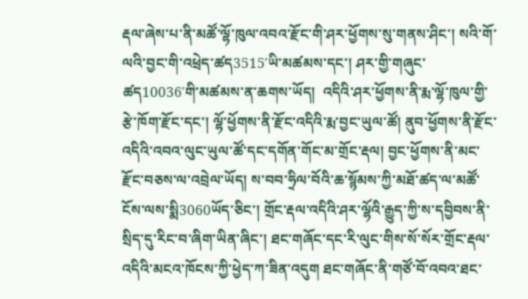རྡལ་ཞེས་པ་ནི་མཚོ་ལྷོ་ཁུལ་འབའ་རྫོང་གི་ཤར་ཕྱོགས་སུ་གནས་ཤིང་། སའི་གོ་ལའི་བྱང་གི་འཕྲེད་ཚད3515′ཡི་མཚམས་དང་། ཤར་གྱི་གཞུང་ཚད10036′གི་མཚམས་ན་ཆགས་ཡོད།  འདིའི་ཤར་ཕྱོགས་ནི་རྨ་ལྷོ་ཁུལ་གྱི་རྩེ་ཁོག་རྫོང་དང་། ལྷོ་ཕྱོགས་ནི་རྫོང་འདིའི་རྨ་བྱང་ཡུལ་ཚོ། ནུབ་ཕྱོགས་ནི་རྫོང་འདིའི་འབའ་ལུང་ཡུལ་ཚོ་དང་དགོན་གོང་མ་གྲོང་རྡལ། བྱང་ཕྱོགས་ནི་མང་རྫོང་བཅས་ལ་འབྲེལ་ཡོད། ས་བབ་ཧྲིལ་བོའི་ཆ་སྙོམས་ཀྱི་མཐོ་ཚད་ལ་མཚོ་ངོས་ལས་སྨི3060ཡོད་ཅིང་། གྲོང་རྡལ་འདིའི་ཤར་ལྷོའི་རྒྱུད་ཀྱི་ས་དབྱིབས་ནི་སྲིད་དུ་རིང་བ་ཞིག་ཡིན་ཞིང་། ཐང་གཞོང་དང་རི་ལུང་གིས་སོ་སོར་གྲོང་རྡལ་འདིའི་མངའ་ཁོངས་ཀྱི་ཕྱེད་ཀ་ཟིན་འདུག ཐང་གཞོང་ནི་གཙོ་བོ་འབའ་ཐང་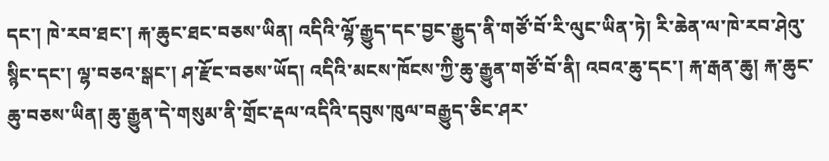དང་། ཁེ་རབ་ཐང་། རྐ་ཆུང་ཐང་བཅས་ཡིན། འདིའི་ལྷོ་རྒྱུད་དང་བྱང་རྒྱུད་ནི་གཙོ་བོ་རི་ལུང་ཡིན་ཏེ། རི་ཆེན་ལ་ཁེ་རབ་ཤེའུ་སྙིང་དང་། ལྷ་བཅའ་སྒང་། ཤ་རྫོང་བཅས་ཡོད། འདིའི་མངས་ཁོངས་ཀྱི་ཆུ་རྒྱུན་གཙོ་བོ་ནི། འབའ་ཆུ་དང་། རྐ་རྒན་ཆུ། རྐ་ཆུང་ཆུ་བཅས་ཡིན། ཆུ་རྒྱུན་དེ་གསུམ་ནི་གྲོང་རྡལ་འདིའི་དབུས་ཁུལ་བརྒྱུད་ཅིང་ཤར་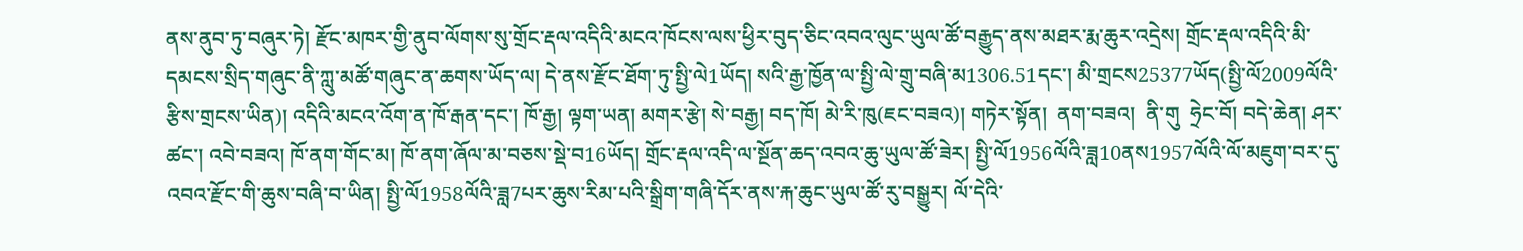ནས་ནུབ་ཏུ་བཞུར་ཏེ། རྫོང་མཁར་གྱི་ནུབ་ལོགས་སུ་གྲོང་རྡལ་འདིའི་མངའ་ཁོངས་ལས་ཕྱིར་བུད་ཅིང་འབའ་ལུང་ཡུལ་ཚོ་བརྒྱུད་ནས་མཐར་རྨ་ཆུར་འདྲེས། གྲོང་རྡལ་འདིའི་མི་དམངས་སྲིད་གཞུང་ནི་ཀླུ་མཚོ་གཞུང་ན་ཆགས་ཡོད་ལ། དེ་ནས་རྫོང་ཐོག་ཏུ་སྤྱི་ལེ1ཡོད། སའི་རྒྱ་ཁྱོན་ལ་སྤྱི་ལེ་གྲུ་བཞི་མ1306.51དང་། མི་གྲངས25377ཡོད(སྤྱི་ལོ2009ལོའི་རྩིས་གྲངས་ཡིན)། འདིའི་མངའ་འོག་ན་ཁོ་རྒན་དང་། ཁོ་རྒྱ། ལྟག་ཡན། མགར་རྩེ། སེ་བརྒྱ། བད་ཁོ། མེ་རི་ཁུ(ཇང་བཟའ)། གཏེར་སྟོན།  ནག་བཟའ།  ནི་གུ  ཧྲེང་བོ། བདེ་ཆེན། ཤར་ཚང་། འབེ་བཟའ། ཁོ་ནག་གོང་མ། ཁོ་ནག་ཞོལ་མ་བཅས་སྡེ་བ16ཡོད། གྲོང་རྡལ་འདི་ལ་སྔོན་ཆད་འབའ་ཆུ་ཡུལ་ཚོ་ཟེར། སྤྱི་ལོ1956ལོའི་ཟླ10ནས1957ལོའི་ལོ་མཇུག་བར་དུ་འབའ་རྫོང་གི་ཆུས་བཞི་བ་ཡིན། སྤྱི་ལོ1958ལོའི་ཟླ7པར་ཆུས་རིམ་པའི་སྒྲིག་གཞི་དོར་ནས་རྐ་ཆུང་ཡུལ་ཚོ་རུ་བསྒྱུར། ལོ་དེའི་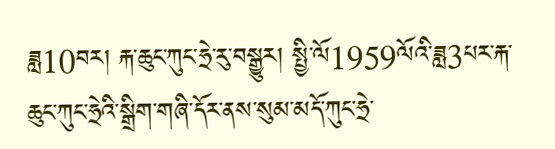ཟླ10བར། རྐ་ཆུང་ཀུང་ཧྲེ་རུ་བསྒྱུར། སྤྱི་ལོ1959ལོའི་ཟླ3པར་རྐ་ཆུང་ཀུང་ཧྲེའི་སྒྲིག་གཞི་དོར་ནས་སུམ་མདོ་ཀུང་ཧྲེ་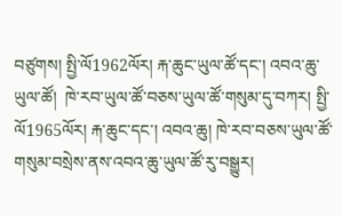བཙུགས། སྤྱི་ལོ1962ལོར། རྐ་ཆུང་ཡུལ་ཚོ་དང་། འབའ་ཆུ་ཡུལ་ཚོ།  ཁེ་རབ་ཡུལ་ཚོ་བཅས་ཡུལ་ཚོ་གསུམ་དུ་བཀར། སྤྱི་ལོ1965ལོར། རྐ་ཆུང་དང་། འབའ་ཆུ། ཁེ་རབ་བཅས་ཡུལ་ཚོ་གསུམ་བསྲེས་ནས་འབའ་ཆུ་ཡུལ་ཚོ་རུ་བསྒྱུར།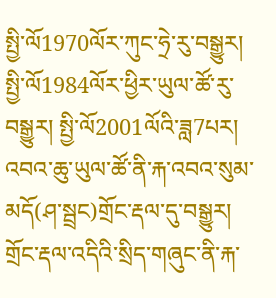སྤྱི་ལོ1970ལོར་ཀུང་ཧྲེ་རུ་བསྒྱུར། སྤྱི་ལོ1984ལོར་ཕྱིར་ཡུལ་ཚོ་རུ་བསྒྱུར། སྤྱི་ལོ2001ལོའི་ཟླ7པར། འབའ་ཆུ་ཡུལ་ཚོ་ནི་རྐ་འབའ་སུམ་མདོ(ཤ་སྦྲང)གྲོང་རྡལ་དུ་བསྒྱུར། གྲོང་རྡལ་འདིའི་སྲིད་གཞུང་ནི་རྐ་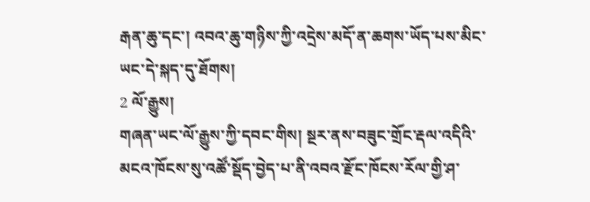རྒན་ཆུ་དང་། འབའ་ཆུ་གཉིས་ཀྱི་འདྲེས་མདོ་ན་ཆགས་ཡོད་པས་མིང་ཡང་དེ་སྐད་དུ་ཐོགས།
2 ལོ་རྒྱུས།
གཞན་ཡང་ལོ་རྒྱུས་ཀྱི་དབང་གིས། སྔར་ནས་བཟུང་གྲོང་རྡལ་འདིའི་མངའ་ཁོངས་སུ་འཚོ་སྡོད་བྱེད་པ་ནི་འབའ་རྫོང་ཁོངས་རོལ་གྱི་ཤ་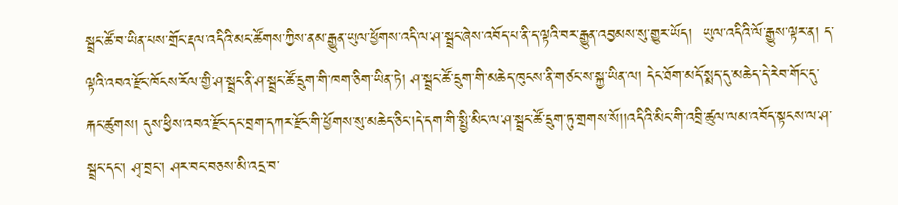སྦྲང་ཚོ་བ་ཡིན་པས་གྲོང་རྡལ་འདིའི་མང་ཚོགས་ཀྱིས་ནམ་རྒྱུན་ཡུལ་ཕྱོགས་འདི་ལ་ཤ་སྦྲང་ཞེས་འབོད་པ་ནི་ད་ལྟའི་བར་རྒྱུན་འབྱམས་སུ་གྱུར་ཡོད།  ཡུལ་འདིའི་ལོ་རྒྱུས་ལྟར་ན། ད་ལྟའི་འབའ་རྫོང་ཁོངས་རོལ་གྱི་ཤ་སྦྲང་ནི་ཤ་སྦྲང་ཚོ་དྲུག་གི་ཁག་ཅིག་ཡིན་ཏེ། ཤ་སྦྲང་ཚོ་དྲུག་གི་མཆེད་ཁུངས་ནི་གཙང་ས་སྐྱ་ཡིན་ལ། དེང་ཐོག་མདོ་སྨད་དུ་མཆེད་དེ་རེབ་གོང་དུ་རྐང་ཚུགས། དུས་ཕྱིས་འབའ་རྫོང་དང་བྲག་དཀར་རྫོང་གི་ཕྱོགས་སུ་མཆེད་ཅིང་།དེ་དག་གི་སྤྱི་མིང་ལ་ཤ་སྦྲང་ཚོ་དྲུག་ཏུ་གྲགས་སོ།།འདིའི་མིང་གི་འབྲི་ཚུལ་ལམ་འབོད་སྟངས་ལ་ཤ་སྦྲང་དང་། ཤྭ་བྲང་། ཤར་བང་བཅས་མི་འདྲ་བ་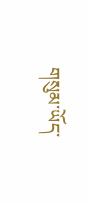གསུམ་ཡོད་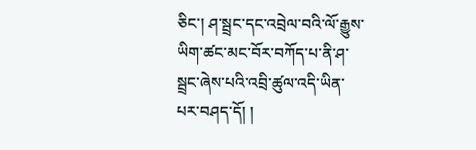ཅིང་། ཤ་སྦྲང་དང་འབྲེལ་བའི་ལོ་རྒྱུས་ཡིག་ཚང་མང་བོར་བཀོད་པ་ནི་ཤ་སྦྲང་ཞེས་པའི་འབྲི་ཚུལ་འདི་ཡིན་པར་བཤད་དོ། །